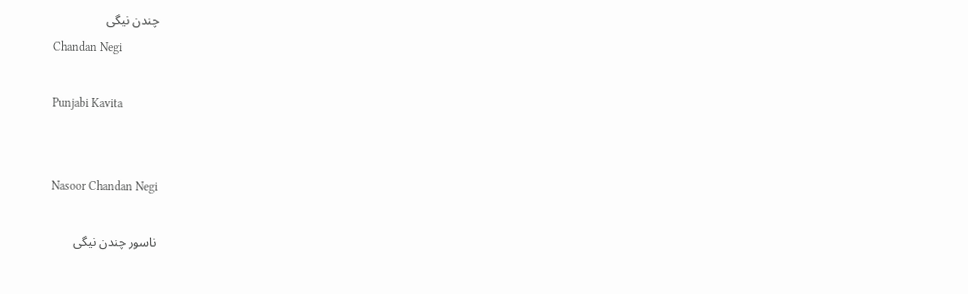چندن نیگی
Chandan Negi

Punjabi Kavita


Nasoor Chandan Negi

ناسور چندن نیگی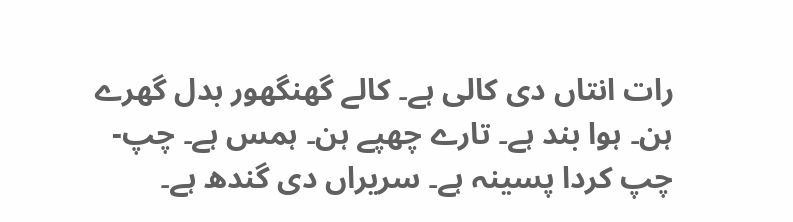رات انتاں دی کالی ہے۔ کالے گھنگھور بدل گھرے ہن۔ ہوا بند ہے۔ تارے چھپے ہن۔ ہمس ہے۔ چپ-چپ کردا پسینہ ہے۔ سریراں دی گندھ ہے۔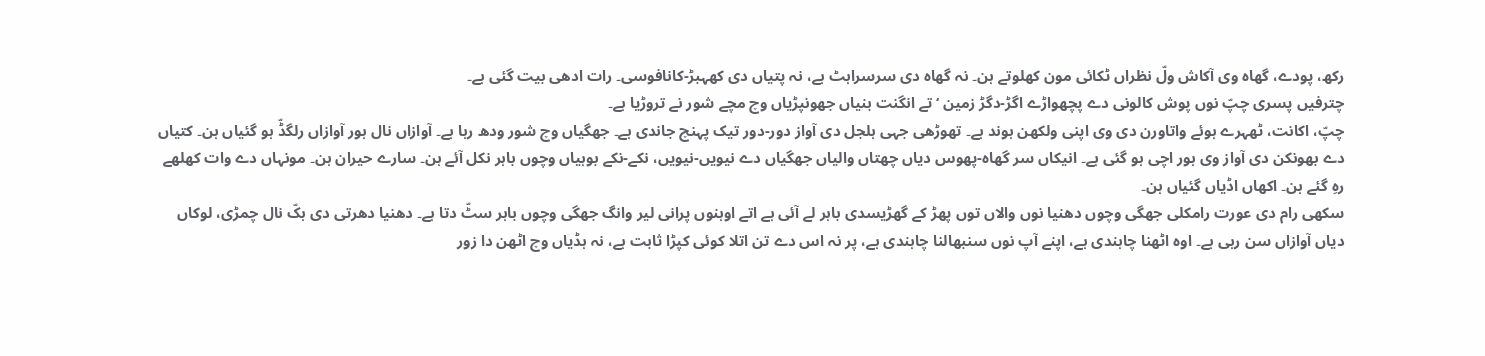رکھ، پودے، گھاہ وی آکاش ولّ نظراں ٹکائی مون کھلوتے ہن۔ نہ گھاہ دی سرسراہٹ ہے، نہ پتیاں دی کھہبڑ-کانافوسی۔ رات ادھی بیت گئی ہے۔
چترفیں پسری چپّ نوں پوش کالونی دے پچھواڑے اگڑ-دگڑ زمین ‘تے انگنت بنیاں جھونپڑیاں وچ مچے شور نے تروڑیا ہے۔
چپّ، اکانت، ٹھہرے ہوئے واتاورن دی وی اپنی ولکھن ہوند ہے۔ تھوڑھی جہی ہلجل دی آواز دور-دور تیک پہنچ جاندی ہے۔ جھگیاں وچ شور ودھ رہا ہے۔ آوازاں نال ہور آوازاں رلگڈّ ہو گئیاں ہن۔ کتیاں دے بھونکن دی آواز وی ہور اچی ہو گئی ہے۔ انیکاں سر گھاہ-پھوس دیاں چھتاں والیاں جھگیاں دے نیویں-نیویں، نکے-نکے بوہیاں وچوں باہر نکل آئے ہن۔ سارے حیران ہن۔ مونہاں دے وات کھلھے رہِ گئے ہن۔ اکھاں اڈیاں گئیاں ہن۔
سکھی رام دی عورت رامکلی جھگی وچوں دھنیا نوں والاں توں پھڑ کے گھڑیسدی باہر لے آئی ہے اتے اوہنوں پرانی لیر وانگ جھگی وچوں باہر سٹّ دتا ہے۔ دھنیا دھرتی دی ہکّ نال چمڑی، لوکاں دیاں آوازاں سن رہی ہے۔ اوہ اٹھنا چاہندی ہے، اپنے آپ نوں سنبھالنا چاہندی ہے، پر نہ اس دے تن اتلا کوئی کپڑا ثابت ہے، نہ ہڈیاں وچ اٹھن دا زور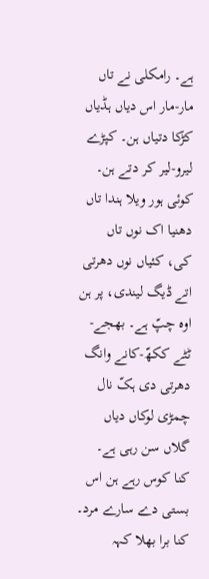ہے۔ رامکلی نے تاں مار-مار اس دیاں ہڈیاں کڑکا دتیاں ہن۔ کپڑے لیرو-لیر کر دتے ہن۔ کوئی ہور ویلا ہندا تاں دھنیا اک نوں تاں کی، کئیاں نوں دھرتی اتے ڈیگ لیندی، پر ہن اوہ چپّ ہے۔ بھجے-ٹٹے ککھّ-کانے وانگ دھرتی دی ہکّ نال چمڑی لوکاں دیاں گلاں سن رہی ہے۔
کنا کوس رہے ہن اس بستی دے سارے مرد۔ کنا برا بھلا کہہ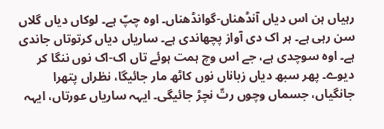رہیاں ہن اس دیاں آنڈھناں-گوانڈھناں۔ اوہ چپّ ہے۔ لوکاں دیاں گلاں سن رہی ہے۔ ہر اک دی آواز پچھاندی ہے۔ ساریاں دیاں کرتوتاں جاندی ہے۔ اوہ سوچدی ہے، جے اس وچ ہمت ہوئے تاں اک-اک نوں ننگا کر دیوے۔ پھر سبھ دیاں زباناں نوں کاٹھ مار جائیگا، نظراں پتھرا جانگیاں، جسماں وچوں رتّ نچڑ جائیگی۔ ایہہ ساریاں عورتاں، ایہہ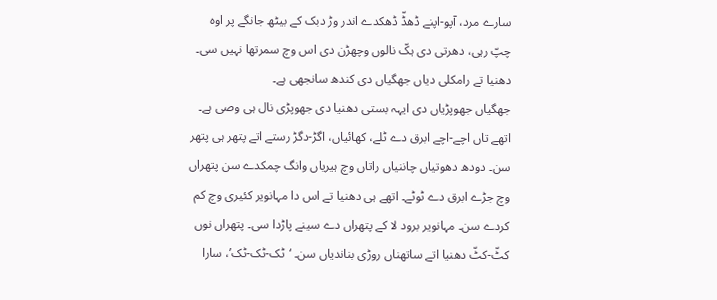سارے مرد، آپو-اپنے ڈھڈّ ڈھکدے اندر وڑ دبک کے بیٹھ جانگے پر اوہ چپّ رہی، دھرتی دی ہکّ نالوں وچھڑن دی اس وچ سمرتھا نہیں سی۔
دھنیا تے رامکلی دیاں جھگیاں دی کندھ سانجھی ہے۔
جھگیاں جھوپڑیاں دی ایہہ بستی دھنیا دی جھوپڑی نال ہی وصی ہے۔ اتھے تاں اچے-اچے ابرق دے ٹلے، کھائیاں، اگڑ-دگڑ رستے اتے پتھر ہی پتھر سن۔ دودھ دھوتیاں چاننیاں راتاں وچ ہیریاں وانگ چمکدے سن پتھراں وچ جڑے ابرق دے ٹوٹے۔ اتھے ہی دھنیا تے اس دا مہانویر کئیری وچ کم کردے سن۔ مہانویر برود لا کے پتھراں دے سینے پاڑدا سی۔ پتھراں نوں کٹّ-کٹّ دھنیا اتے ساتھناں روڑی بناندیاں سن۔ ‘ٹک-ٹک-ٹک’، سارا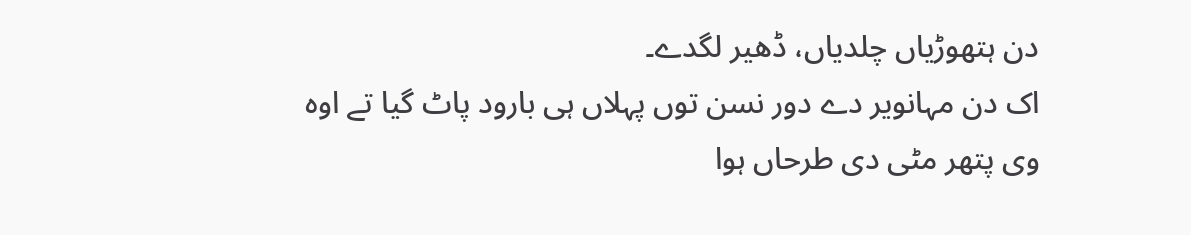دن ہتھوڑیاں چلدیاں، ڈھیر لگدے۔
اک دن مہانویر دے دور نسن توں پہلاں ہی بارود پاٹ گیا تے اوہ وی پتھر مٹی دی طرحاں ہوا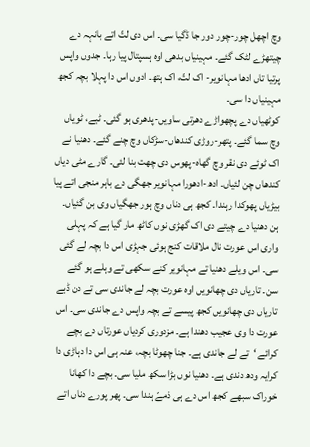وچ اچھل چور-چور دور جا ڈگیا سی۔ اس دی لتّ اتے بانہہ دے چیتھڑے لٹک گئے۔ مہینیاں بدھی اوہ ہسپتال پیا رہا۔ جدوں واپس پرتیا تاں ادھا مہانویر- اک لتّ، اک ہتھ۔ ادوں اس دا پہلا بچہ کجھ مہینیاں دا سی۔
کوٹھیاں دے پچھواڑے دھرتی ساویں-پدھری ہو گئی۔ ٹبے، ٹویاں وچ سما گئے۔ پتھر-روڑی کندھاں-سڑکاں وچ چنے گئے۔ دھنیا نے اک ٹوئے دی نقر وچ گھاہ-پھوس دی چھت بنا لئی۔ گارے مٹی دیاں کندھاں چن لئیاں۔ ادھ-ادھورا مہانویر جھگی دے باہر منجی اتے پیا بیڑیاں پھوکدا رہندا۔ کجھ ہی دناں وچ ہور جھگیاں وی بن گئیاں۔
ہن دھنیا دے چیتے دی اک گھڑی نوں کاٹھ مار گیا ہے کہ پہلی واری اس عورت نال ملاقات کنج ہوئی جہڑی اس دا بچہ لے گئی سی۔ اس ویلے دھنیا تے مہانویر کنے سکھی تے وہلے ہو گئے سن۔ تاریاں دی چھانویں اوہ عورت بچہ لے جاندی سی تے دن ڈبے تاریاں دی چھانویں کجھ پیسے تے بچہ واپس دے جاندی سی۔ اس عورت دا وی عجیب دھندا ہے۔ مزدوری کردیاں عورتاں دے بچے کرائے ‘تے لے جاندی ہے۔ جنا چھوٹا بچہ، عنہ ہی اس دا دہاڑی دا کرایہ ودھ دندی ہے۔ دھنیا نوں بڑا سکھ ملیا سی۔ بچے دا کھانا خوراک سبھے کجھ اس دے ہی ذمےّ ہندا سی۔ پھر پورے دناں اتے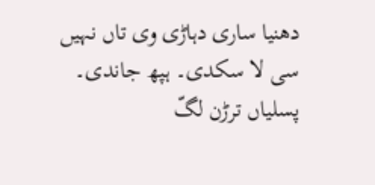دھنیا ساری دہاڑی وی تاں نہیں سی لا سکدی۔ ہپھ جاندی۔ پسلیاں ترڑن لگّ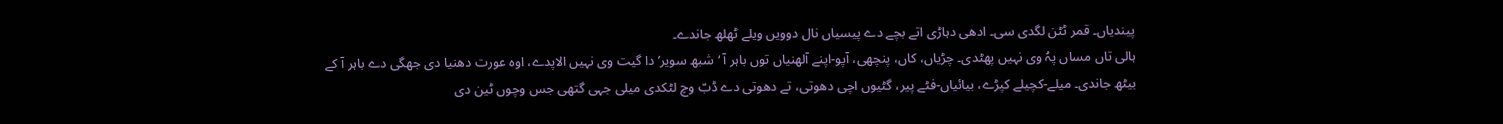پیندیاں۔ قمر ٹٹن لگدی سی۔ ادھی دہاڑی اتے بچے دے پیسیاں نال دوویں ویلے ٹھلھ جاندے۔
ہالی تاں مساں پہُ وی نہیں پھٹدی۔ چڑیاں، کاں، پنچھی، آپو-اپنے آلھنیاں توں باہر آ ‘شبھ سویر’ دا گیت وی نہیں الاپدے، اوہ عورت دھنیا دی جھگی دے باہر آ کے بیٹھ جاندی۔ میلے-کچیلے کپڑے، بیائیاں-فٹے پیر، گٹیوں اچی دھوتی، تے دھوتی دے ڈبّ وچ لٹکدی میلی جہی گتھی جس وچوں ٹین دی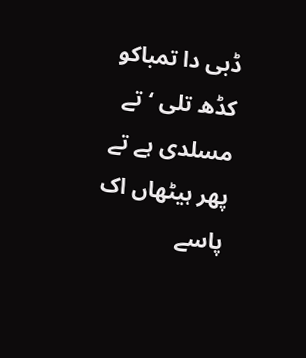ڈبی دا تمباکو کڈھ تلی ‘تے مسلدی ہے تے پھر ہیٹھاں اک پاسے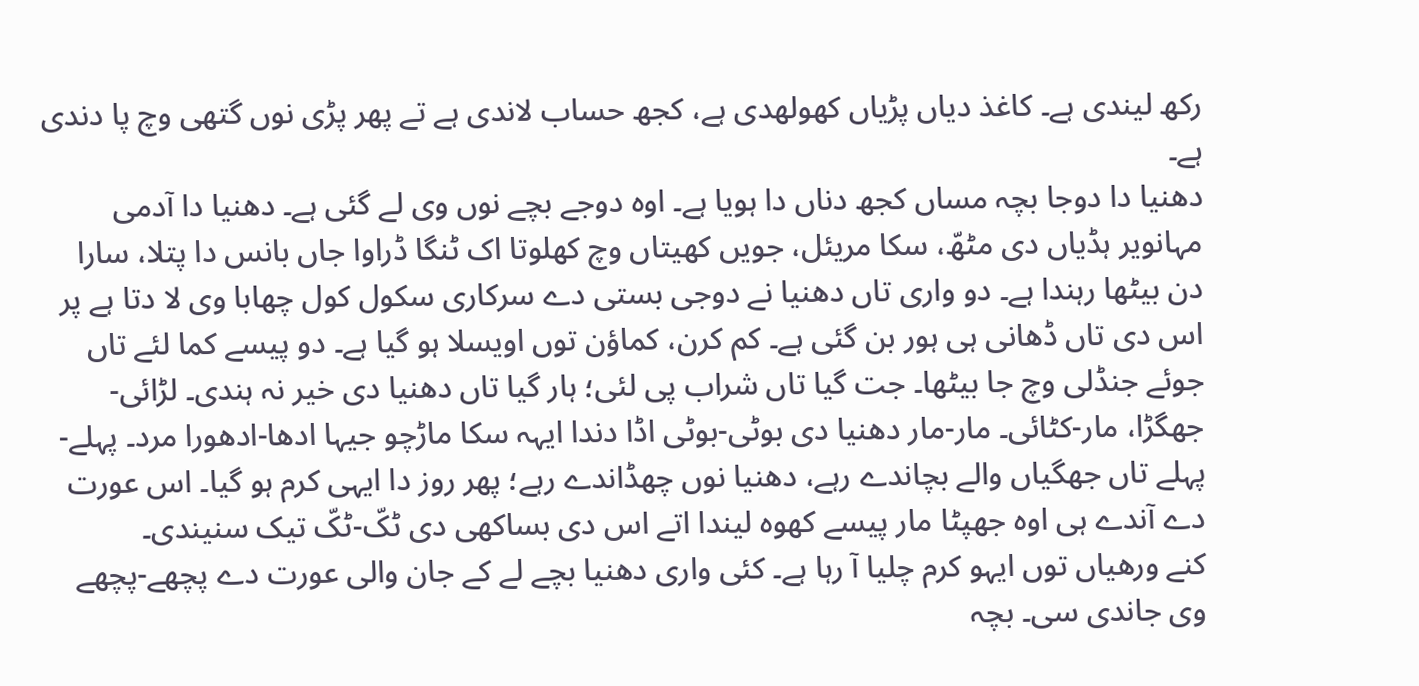رکھ لیندی ہے۔ کاغذ دیاں پڑیاں کھولھدی ہے، کجھ حساب لاندی ہے تے پھر پڑی نوں گتھی وچ پا دندی ہے۔
دھنیا دا دوجا بچہ مساں کجھ دناں دا ہویا ہے۔ اوہ دوجے بچے نوں وی لے گئی ہے۔ دھنیا دا آدمی مہانویر ہڈیاں دی مٹھّ، سکا مریئل، جویں کھیتاں وچ کھلوتا اک ٹنگا ڈراوا جاں بانس دا پتلا، سارا دن بیٹھا رہندا ہے۔ دو واری تاں دھنیا نے دوجی بستی دے سرکاری سکول کول چھابا وی لا دتا ہے پر اس دی تاں ڈھانی ہی ہور بن گئی ہے۔ کم کرن، کماؤن توں اویسلا ہو گیا ہے۔ دو پیسے کما لئے تاں جوئے جنڈلی وچ جا بیٹھا۔ جت گیا تاں شراب پی لئی؛ ہار گیا تاں دھنیا دی خیر نہ ہندی۔ لڑائی-جھگڑا، مار-کٹائی۔ مار-مار دھنیا دی بوٹی-بوٹی اڈا دندا ایہہ سکا ماڑچو جیہا ادھا-ادھورا مرد۔ پہلے-پہلے تاں جھگیاں والے بچاندے رہے، دھنیا نوں چھڈاندے رہے؛ پھر روز دا ایہی کرم ہو گیا۔ اس عورت دے آندے ہی اوہ جھپٹا مار پیسے کھوہ لیندا اتے اس دی بساکھی دی ٹکّ-ٹکّ تیک سنیندی۔
کنے ورھیاں توں ایہو کرم چلیا آ رہا ہے۔ کئی واری دھنیا بچے لے کے جان والی عورت دے پچھے-پچھے وی جاندی سی۔ بچہ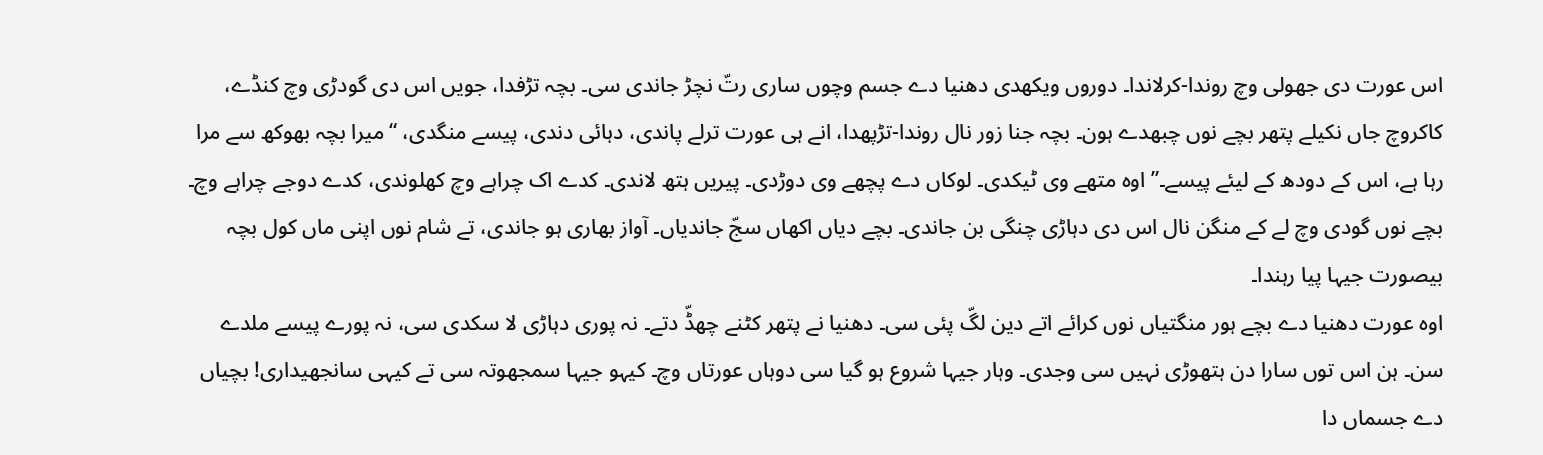اس عورت دی جھولی وچ روندا-کرلاندا۔ دوروں ویکھدی دھنیا دے جسم وچوں ساری رتّ نچڑ جاندی سی۔ بچہ تڑفدا، جویں اس دی گودڑی وچ کنڈے، کاکروچ جاں نکیلے پتھر بچے نوں چبھدے ہون۔ بچہ جنا زور نال روندا-تڑپھدا، انے ہی عورت ترلے پاندی، دہائی دندی، پیسے منگدی، “میرا بچہ بھوکھ سے مرا رہا ہے، اس کے دودھ کے لیئے پیسے۔” اوہ متھے وی ٹیکدی۔ لوکاں دے پچھے وی دوڑدی۔ پیریں ہتھ لاندی۔ کدے اک چراہے وچ کھلوندی، کدے دوجے چراہے وچ۔ بچے نوں گودی وچ لے کے منگن نال اس دی دہاڑی چنگی بن جاندی۔ بچے دیاں اکھاں سجّ جاندیاں۔ آواز بھاری ہو جاندی، تے شام نوں اپنی ماں کول بچہ بیصورت جیہا پیا رہندا۔
اوہ عورت دھنیا دے بچے ہور منگتیاں نوں کرائے اتے دین لگّ پئی سی۔ دھنیا نے پتھر کٹنے چھڈّ دتے۔ نہ پوری دہاڑی لا سکدی سی، نہ پورے پیسے ملدے سن۔ ہن اس توں سارا دن ہتھوڑی نہیں سی وجدی۔ وہار جیہا شروع ہو گیا سی دوہاں عورتاں وچ۔ کیہو جیہا سمجھوتہ سی تے کیہی سانجھیداری! بچیاں دے جسماں دا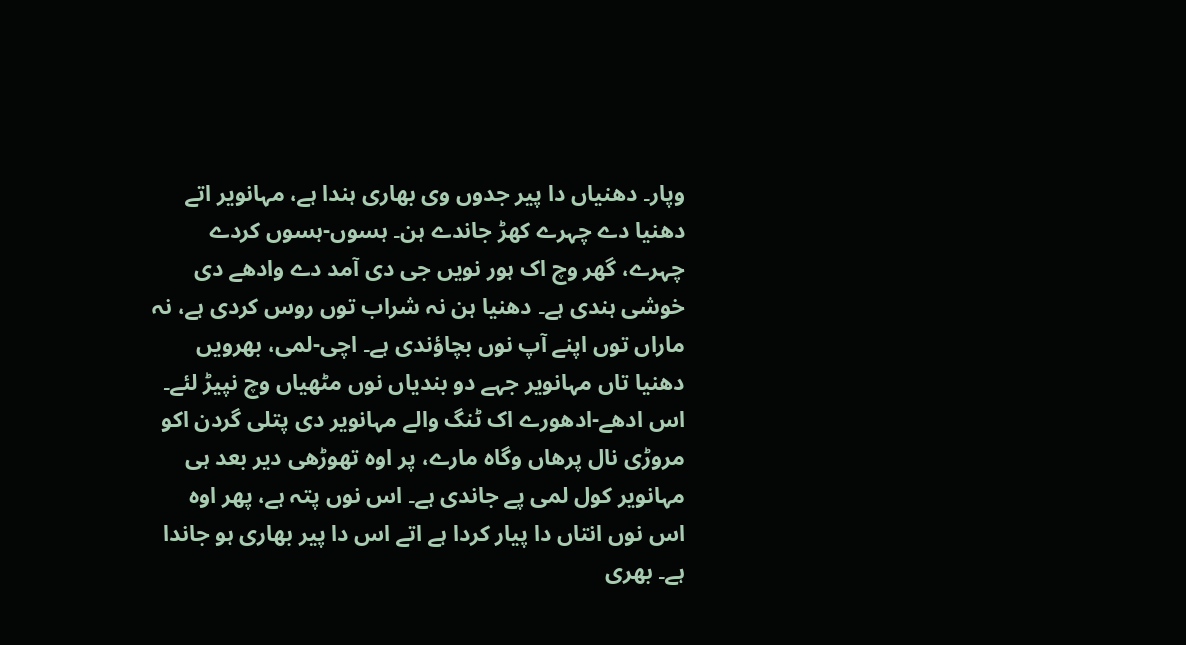وپار۔ دھنیاں دا پیر جدوں وی بھاری ہندا ہے، مہانویر اتے دھنیا دے چہرے کھڑ جاندے ہن۔ ہسوں-ہسوں کردے چہرے، گھر وچ اک ہور نویں جی دی آمد دے وادھے دی خوشی ہندی ہے۔ دھنیا ہن نہ شراب توں روس کردی ہے، نہ ماراں توں اپنے آپ نوں بچاؤندی ہے۔ اچی-لمی، بھرویں دھنیا تاں مہانویر جہے دو بندیاں نوں مٹھیاں وچ نپیڑ لئے۔ اس ادھے-ادھورے اک ٹنگ والے مہانویر دی پتلی گردن اکو مروڑی نال پرھاں وگاہ مارے، پر اوہ تھوڑھی دیر بعد ہی مہانویر کول لمی پے جاندی ہے۔ اس نوں پتہ ہے، پھر اوہ اس نوں انتاں دا پیار کردا ہے اتے اس دا پیر بھاری ہو جاندا ہے۔ بھری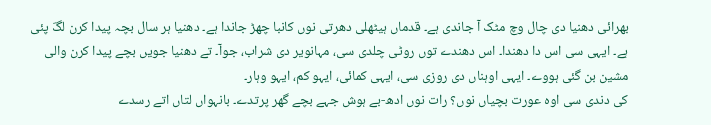بھرائی دھنیا دی چال وچ مٹک آ جاندی ہے۔ قدماں ہیٹھلی دھرتی نوں کانبا چھڑ جاندا ہے۔ دھنیا ہر سال بچہ پیدا کرن لگّ پئی ہے۔ ایہی سی اس دا دھندا۔ اس دھندے توں روٹی چلدی سی، مہانویر دی شراب، جوآ۔ تے دھنیا جویں بچے پیدا کرن والی مشین بن گئی ہووے۔ ایہی اوہناں دی روزی سی، ایہی کمائی، ایہو کم، ایہو وہار۔
کی دندی سی اوہ عورت بچیاں نوں؟ رات نوں ادھ-بے ہوش جہے بچے گھر پرتدے۔ بانہواں لتاں اتے رسدے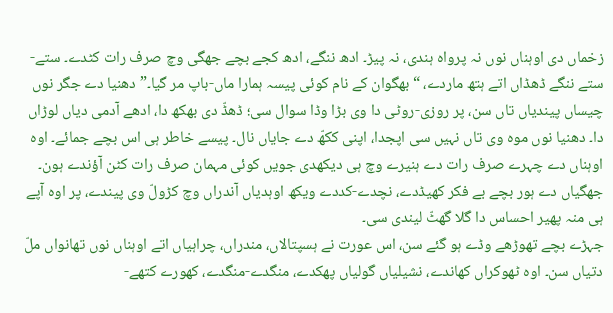زخماں دی اوہناں نوں نہ پرواہ ہندی، نہ پیڑ۔ ادھ ننگے، ادھ کجے بچے جھگی وچ صرف رات کٹدے۔ ستے-ستے ننگے ڈھڈاں اتے ہتھ ماردے، “بھگوان کے نام کوئی پیسہ ہمارا ماں-باپ مر گیا۔” دھنیا دے جگر نوں چیساں پیندیاں تاں سن، پر روزی-روٹی دا وی بڑا وڈا سوال سی؛ ڈھڈّ دی بھکھ دا، ادھے آدمی دیاں لوڑاں دا۔ دھنیا نوں موہ وی تاں نہیں سی اپجدا، اپنی ککھّ دے جایاں نال۔ پیسے خاطر ہی اس بچے جمائے۔ اوہ اوہناں دے چہرے صرف رات دے ہنیرے وچ ہی دیکھدی جویں کوئی مہمان صرف رات کٹن آؤندے ہون۔ جھگیاں دے ہور بچے بے فکر کھیڈدے، نچدے-کددے ویکھ اوہدیاں آندراں وچ کڑولّ وی پیندے، پر اوہ آپے ہی منہ پھیر احساس دا گلا گھٹّ لیندی سی۔
جہڑے بچے تھوڑھے وڈے ہو گئے سن، اس عورت نے ہسپتالاں، مندراں، چراہیاں اتے اوہناں نوں تھانواں ملّ دتیاں سن۔ اوہ ٹھوکراں کھاندے، نشیلیاں گولیاں پھکدے، منگدے-منگدے، کھورے کتھے-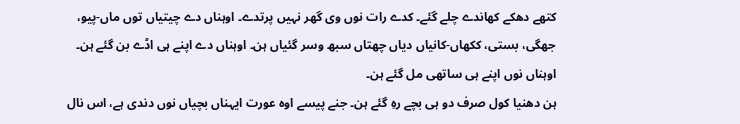کتھے دھکے کھاندے چلے گئے۔ کدے رات نوں وی گھر نہیں پرتدے۔ اوہناں دے چیتیاں توں ماں-پیو، جھگی، بستی، ککھاں-کانیاں دیاں چھتاں سبھ وسر گئیاں ہن۔ اوہناں دے اپنے ہی اڈے بن گئے ہن۔ اوہناں نوں اپنے ہی ساتھی مل گئے ہن۔
ہن دھنیا کول صرف دو ہی بچے رہِ گئے ہن۔ جنے پیسے اوہ عورت ایہناں بچیاں نوں دندی ہے، اس نال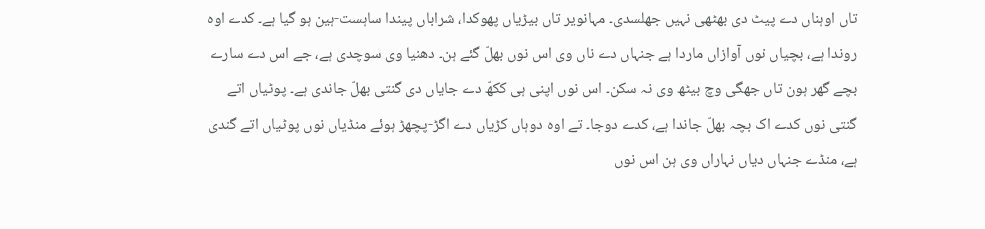تاں اوہناں دے پیٹ دی بھٹھی نہیں جھلسدی۔ مہانویر تاں بیڑیاں پھوکدا، شراباں پیندا ساہست-ہین ہو گیا ہے۔ کدے اوہ روندا ہے، بچیاں نوں آوازاں ماردا ہے جنہاں دے ناں وی اس نوں بھلّ گئے ہن۔ دھنیا وی سوچدی ہے، جے اس دے سارے بچے گھر ہون تاں جھگی وچ بیٹھ وی نہ سکن۔ اس نوں اپنی ہی ککھّ دے جایاں دی گنتی بھلّ جاندی ہے۔ پوٹیاں اتے گنتی نوں کدے اک بچہ بھلّ جاندا ہے، کدے دوجا۔ تے اوہ دوہاں کڑیاں دے اگڑ-پچھڑ ہوئے منڈیاں نوں پوٹیاں اتے گندی ہے، منڈے جنہاں دیاں نہاراں وی ہن اس نوں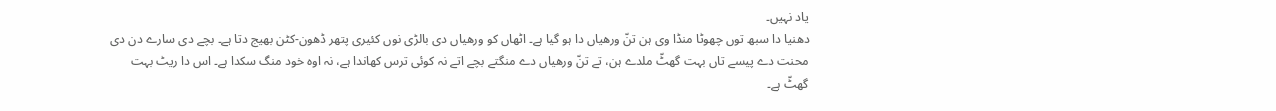یاد نہیں۔
دھنیا دا سبھ توں چھوٹا منڈا وی ہن تنّ ورھیاں دا ہو گیا ہے۔ اٹھاں کو ورھیاں دی بالڑی نوں کئیری پتھر ڈھون-کٹن بھیج دتا ہے۔ بچے دی سارے دن دی محنت دے پیسے تاں بہت گھٹّ ملدے ہن، تے تنّ ورھیاں دے منگتے بچے اتے نہ کوئی ترس کھاندا ہے، نہ اوہ خود منگ سکدا ہے۔ اس دا ریٹ بہت گھٹّ ہے۔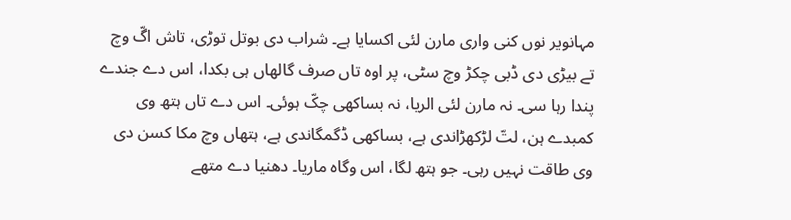مہانویر نوں کنی واری مارن لئی اکسایا ہے۔ شراب دی بوتل توڑی، تاش اگّ وچ تے بیڑی دی ڈبی چکڑ وچ سٹی، پر اوہ تاں صرف گالھاں ہی بکدا، اس دے جندے پندا رہا سی۔ نہ مارن لئی الریا، نہ بساکھی چکّ ہوئی۔ اس دے تاں ہتھ وی کمبدے ہن، لتّ لڑکھڑاندی ہے، بساکھی ڈگمگاندی ہے، ہتھاں وچ مکا کسن دی وی طاقت نہیں رہی۔ جو ہتھ لگا، اس وگاہ ماریا۔ دھنیا دے متھے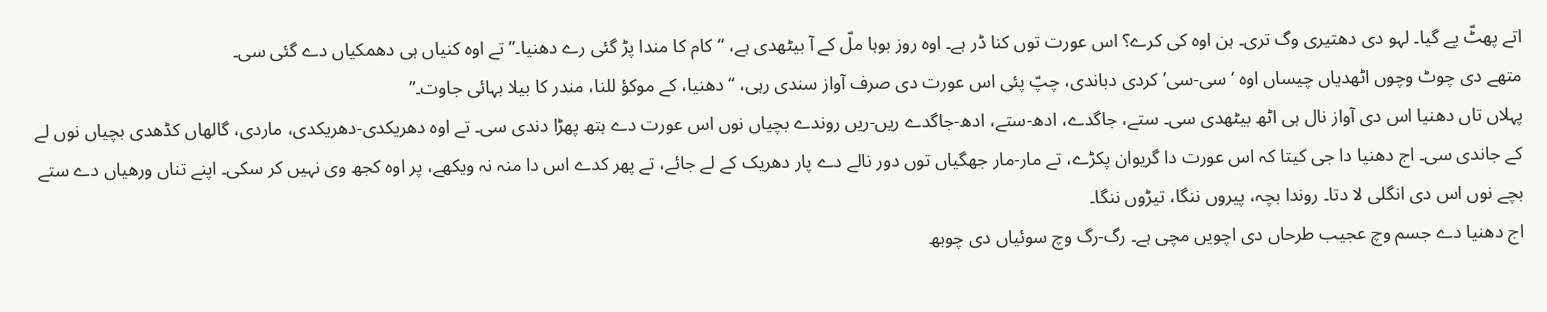اتے پھٹّ پے گیا۔ لہو دی دھتیری وگ تری۔ ہن اوہ کی کرے؟ اس عورت توں کنا ڈر ہے۔ اوہ روز بوہا ملّ کے آ بیٹھدی ہے، “کام کا مندا پڑ گئی رے دھنیا۔” تے اوہ کنیاں ہی دھمکیاں دے گئی سی۔
متھے دی چوٹ وچوں اٹھدیاں چیساں اوہ ‘سی-سی’ کردی دباندی، چپّ پئی اس عورت دی صرف آواز سندی رہی، “دھنیا، کے موکؤ للنا، مندر کا بیلا بہائی جاوت۔”
پہلاں تاں دھنیا اس دی آواز نال ہی اٹھ بیٹھدی سی۔ ستے، جاگدے، ادھ-ستے، ادھ-جاگدے ریں-ریں روندے بچیاں نوں اس عورت دے ہتھ پھڑا دندی سی۔ تے اوہ دھریکدی-دھریکدی، ماردی، گالھاں کڈھدی بچیاں نوں لے کے جاندی سی۔ اج دھنیا دا جی کیتا کہ اس عورت دا گریوان پکڑے، تے مار-مار جھگیاں توں دور نالے دے پار دھریک کے لے جائے، تے پھر کدے اس دا منہ نہ ویکھے، پر اوہ کجھ وی نہیں کر سکی۔ اپنے تناں ورھیاں دے ستے بچے نوں اس دی انگلی لا دتا۔ روندا بچہ، پیروں ننگا، تیڑوں ننگا۔
اج دھنیا دے جسم وچ عجیب طرحاں دی اچویں مچی ہے۔ رگ-رگ وچ سوئیاں دی چوبھ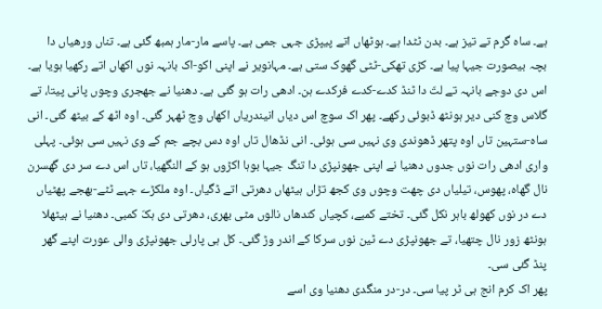ہے۔ ساہ گرم تے تیز ہے۔ بدن ٹٹدا ہے۔ ہوٹھاں اتے پیپڑی جہی جمی ہے۔ پاسے مار-مار ہمبھ گئی ہے۔ تناں ورھیاں دا بچہ بیصورت جیہا پیا ہے۔ کڑی تھکی-ٹٹی گھوک ستی ہے۔ مہانویر نے اپنی اکو-اک بانہہ نوں اکھاں اتے رکھیا ہویا ہے۔ اس دی دوجے بانہہ تے لتّ دا ٹنڈ کدے-کدے فرکدے ہن۔ ادھی رات ہو گئی ہے۔ دھنیا نے جھجری وچوں پانی پیتا، تے گلاس وچ کنی دیر ہونٹھ ڈبوئی رکھے۔ پھر اک سوچ اس دیاں انیندریاں اکھاں وچ ٹھہر گئی۔ اوہ اٹھ کے بیٹھ گئی۔ انی ساہ-ستہین تاں اوہ پتھر ڈھوندی وی نہیں سی ہوئی۔ انی نڈھال تاں اوہ دس بچے جم کے وی نہیں سی ہوئی۔ پہلی واری ادھی رات نوں جدوں دھنیا نے اپنی جھونپڑی دا تنگ جیہا بوہا اکڑوں ہو کے النگھیا، تاں اس دے سر دی گھسرن نال گھاہ، پھوس، تیلیاں دی چھت وچوں وی کجھ تڑاں ہیٹھاں دھرتی اتے ڈگیاں۔ اوہ ملکڑے جہے ٹٹے-بھجے پھٹیاں دے در نوں کھولھ باہر نکل گئی۔ تختے کمبے، کچیاں کندھاں نالوں مٹی بھری، دھرتی دی ہکّ کمبی۔ دھنیا نے ہیٹھلا ہونٹھ زور نال چتھیا، تے جھونپڑی دے ٹین نوں سرکا کے اندر وڑ گئی۔ کل ہی پارلی جھونپڑی والی عورت اپنے گھر پنڈ گئی سی۔
پھر اک کرم انج ہی ٹر پیا سی۔ در-در منگدی دھنیا وی اسے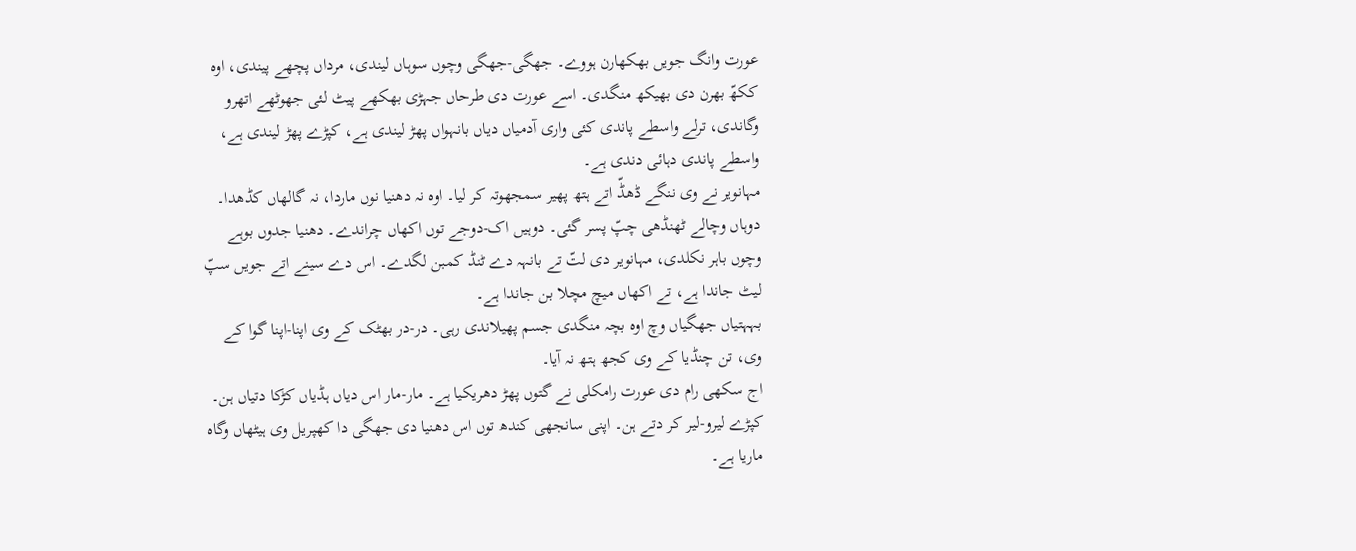عورت وانگ جویں بھکھارن ہووے۔ جھگی-جھگی وچوں سوہاں لیندی، مرداں پچھے پیندی، اوہ ککھّ بھرن دی بھیکھ منگدی۔ اسے عورت دی طرحاں جہڑی بھکھے پیٹ لئی جھوٹھے اتھرو وگاندی، ترلے واسطے پاندی کئی واری آدمیاں دیاں بانہواں پھڑ لیندی ہے، کپڑے پھڑ لیندی ہے، واسطے پاندی دہائی دندی ہے۔
مہانویر نے وی ننگے ڈھڈّ اتے ہتھ پھیر سمجھوتہ کر لیا۔ اوہ نہ دھنیا نوں ماردا، نہ گالھاں کڈھدا۔ دوہاں وچالے ٹھنڈھی چپّ پسر گئی۔ دوہیں اک-دوجے توں اکھاں چراندے۔ دھنیا جدوں بوہے وچوں باہر نکلدی، مہانویر دی لتّ تے بانہہ دے ٹنڈ کمبن لگدے۔ اس دے سینے اتے جویں سپّ لیٹ جاندا ہے، تے اکھاں میچ مچلا بن جاندا ہے۔
بہہتیاں جھگیاں وچ اوہ بچہ منگدی جسم پھیلاندی رہی۔ در-در بھٹک کے وی اپنا-اپنا گوا کے وی، تن چنڈیا کے وی کجھ ہتھ نہ آیا۔
اج سکھی رام دی عورت رامکلی نے گتوں پھڑ دھریکیا ہے۔ مار-مار اس دیاں ہڈیاں کڑکا دتیاں ہن۔ کپڑے لیرو-لیر کر دتے ہن۔ اپنی سانجھی کندھ توں اس دھنیا دی جھگی دا کھپریل وی ہیٹھاں وگاہ ماریا ہے۔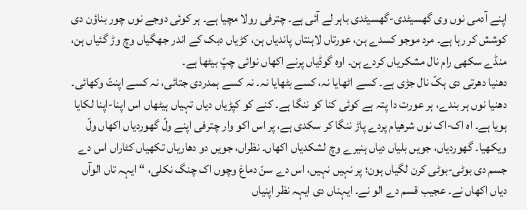اپنے آدمی نوں وی گھسیٹدی-گھسیٹدی باہر لے آئی ہے۔ چترفی رولا مچیا ہے۔ ہر کوئی دوجے نوں چور بناؤن دی کوشش کر رہا ہے۔ مرد موجو کسدے ہن، عورتاں لاہنتاں پاندیاں ہن، کڑیاں دبک کے اندر جھگیاں وچ وڑ گئیاں ہن، منڈے سکھی رام نال مشکریاں کردے ہن۔ اوہ گوڈیاں پرنے اکھاں نوائی چپّ بیٹھا ہے۔
دھنیا دھرتی دی ہکّ نال جڑی ہے۔ کسے اٹھایا نہ، کسے بٹھایا نہ۔ نہ کسے ہمدردی جتائی، نہ کسے اپنتّ وکھائی۔ دھنیا نوں ہر بندے، ہر عورت دا پتہ ہے کوئی کنا کو ننگا ہے۔ کنے کو کپڑیاں دیاں تہیاں ہیٹھاں اس اپنا-اپنا لکایا ہویا ہے۔ اہ اک-اک نوں شرھیام پردے پاڑ ننگا کر سکدی ہے، پر اس اکو وار چترفی اپنے ولّ گھوردیاں اکھاں ولّ ویکھیا۔ گھوردیاں، جویں بلیاں دیاں ہنیرے وچ لشکدیاں اکھاں۔ نظراں، جویں دو دھاریاں تکھیاں کٹاراں اس دے جسم دی بوٹی-بوٹی کرن لگیاں ہون؛ پر نہیں نہیں، اس دے سنّ دماغ وچوں اک چنگ نکلی، “ایہہ تاں الوآں دیاں اکھاں نے۔ عجیب قسم دے الو نے۔ ایہناں دی ایہہ نظر اپنیاں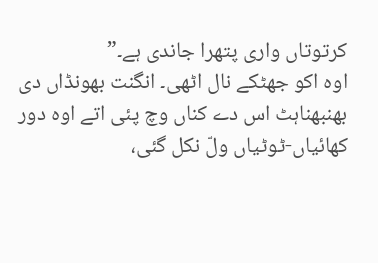کرتوتاں واری پتھرا جاندی ہے۔”
اوہ اکو جھٹکے نال اٹھی۔ انگنت بھونڈاں دی بھنبھناہٹ اس دے کناں وچ پئی اتے اوہ دور کھائیاں-ٹوٹیاں ولّ نکل گئی،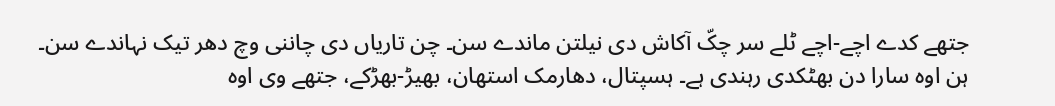جتھے کدے اچے-اچے ٹلے سر چکّ آکاش دی نیلتن ماندے سن۔ چن تاریاں دی چاننی وچ دھر تیک نہاندے سن۔
ہن اوہ سارا دن بھٹکدی رہندی ہے۔ ہسپتال، دھارمک استھان، بھیڑ-بھڑکے، جتھے وی اوہ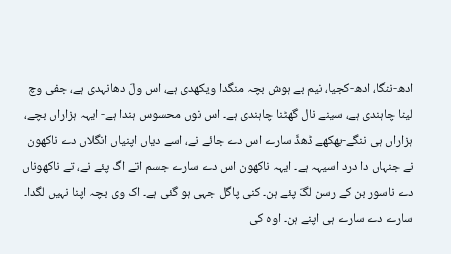ادھ-ننگا، ادھ-کجیا، نیم بے ہوش بچہ منگدا ویکھدی ہے، اس ولّ دھانہدی ہے، جفی وچ لینا چاہندی ہے، سینے نال گھٹنا چاہندی ہے۔ اس نوں محسوس ہندا ہے- ایہہ ہزاراں بچے، ہزاراں ہی ننگے-بھکھے ڈھڈّ سارے اس دے جائے نے، اسے دیاں اپنیاں انگلاں دے ناکھون نے جنہاں دا درد اسیہہ ہے۔ ایہہ ناکھون اس دے سارے جسم اتے اگ پئے نے، تے ناکھوناں دے ناسور بن کے رسن لگّ پئے ہن۔ کنی پاگل جہی ہو گئی ہے۔ اک وی بچہ اپنا نہیں لگدا۔ سارے دے سارے ہی اپنے ہن۔ اوہ کی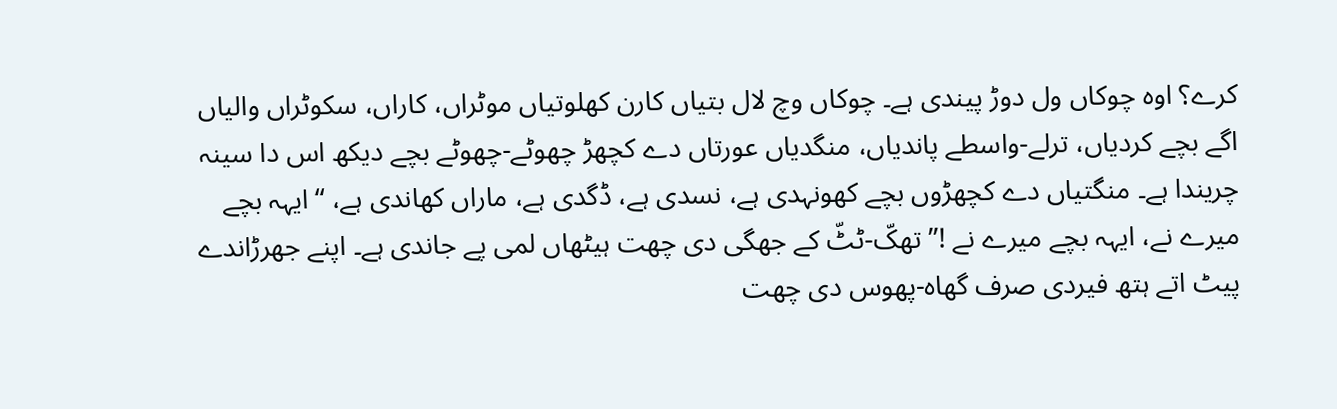کرے؟ اوہ چوکاں ول دوڑ پیندی ہے۔ چوکاں وچ لال بتیاں کارن کھلوتیاں موٹراں، کاراں، سکوٹراں والیاں اگے بچے کردیاں، ترلے-واسطے پاندیاں، منگدیاں عورتاں دے کچھڑ چھوٹے-چھوٹے بچے دیکھ اس دا سینہ چریندا ہے۔ منگتیاں دے کچھڑوں بچے کھونہدی ہے، نسدی ہے، ڈگدی ہے، ماراں کھاندی ہے، “ایہہ بچے میرے نے، ایہہ بچے میرے نے !” تھکّ-ٹٹّ کے جھگی دی چھت ہیٹھاں لمی پے جاندی ہے۔ اپنے جھرڑاندے پیٹ اتے ہتھ فیردی صرف گھاہ-پھوس دی چھت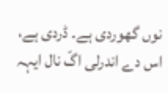نوں گھوردی ہے۔ ڈردی ہے، اس دے اندرلی اگّ نال ایہہ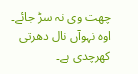چھت وی نہ سڑ جائے۔ اوہ نہوآں نال دھرتی کھرچدی ہے۔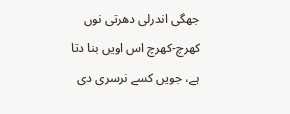جھگی اندرلی دھرتی نوں کھرچ-کھرچ اس اویں بنا دتا ہے، جویں کسے نرسری دی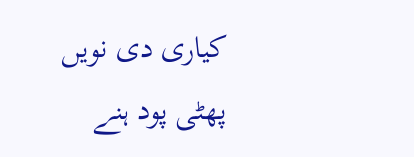کیاری دی نویں پھٹی پود ہنے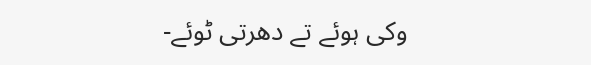وکی ہوئے تے دھرتی ٹوئے-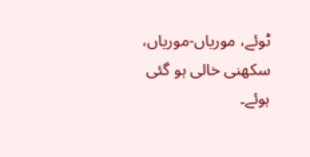ٹوئے، موریاں-موریاں، سکھنی خالی ہو گئی ہوئے۔